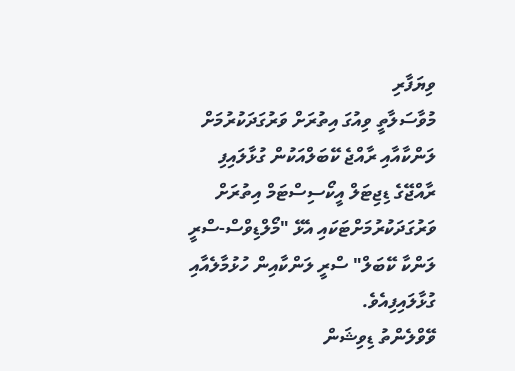ވިޔަފާރި
މުވާސަލާތީ ވިއުގަ އިތުރަށް ވަރުގަދަކުރުމަށް ލަންކާއާއި ރާއްޖެ ކޭބަލްއަކުން ގުޅާލައިފި
ރާއްޖޭގެ ޑިޖިޓަލް އީކޯސިސްޓަމް އިތުރަށް ވަރުގަދަކުރުމަށްޓަކައި އެޅޭ "މޯލްޑިވްސް-ސްރީ ލަންކާ ކޭބަލް" ސްރީ ލަންކާއިން ހުޅުމާލެއާއި ގުޅާލައިފިއެވެ.
ވޭވްލެންތު ޑިވިޝަން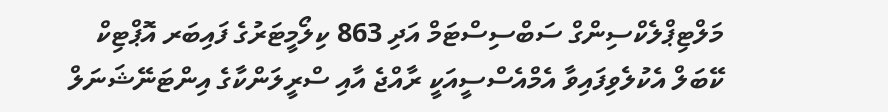މަލްޓިޕްލެކްސިންގް ސަބްސިސްޓަމް އަދި 863 ކިލޯމީޓަރުގެ ފައިބަރ އޮޕްޓިކް ކޭބަލް އެކުލެވިފައިވާ އެމްއެސްސީއަކީ ރާއްޖެ އާއި ސްރީލަންކާގެ އިންޓަނޭޝަނަލް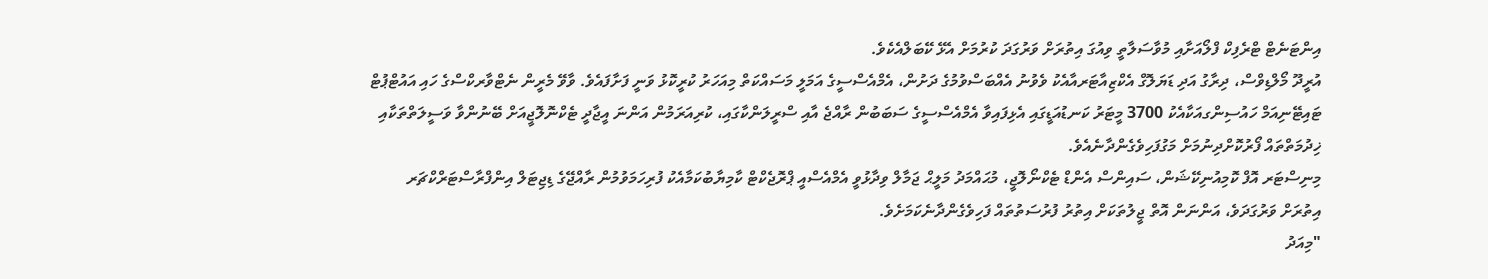އިންޓަނެޓް ޓްރެފިކް ފްލޯއަށާއި މުވާސަލާތީ ވިއުގަ އިތުރަށް ވަރުގަދަ ކުރުމަށް އެޅޭ ކޭބަލްއެކެވެ.
އުރީދޫ މޯލްޑިވްސް، ދިރާގު އަދި ޑަޔަލޮގް އެކްޒިއާޓަރއާއެކު ވެވުނު އެއްބަސްވުމުގެ ދަށުން، އެމްއެސްސީގެ އަމަލީ މަސައްކަތް މިއަހަރު ކުރީކޮޅު ވަނީ ފަށާފައެވެ. ވާވޭ މެރީން ނެޓްވާރކްސްގެ ހައި އައުޓްޕުޓް ޓައިޓޭނިއަމް ހައުސިންގއަކާއެކު 3700 މީޓަރު ކަނޑުއަޑީގައި އެޅިފައިވާ އެމްއެސްސީގެ ސަބަބުން ރާއްޖެ އާއި ސްރީލަންކާގައި، ކުރިއަރަމުން އަންނަ އީޖާދީ ޓެކްނޮލޮޖީއަށް ބޭނުންވާ ވަސީލަތްތަކާއި ޚިދުމަތްތައް ފޯރުކޮށްދިނުމަށް މަގުފަހިވެގެންދާނެއެވެ.
މިނިސްޓަރ އޮފް ކޮމިއުނިކޭޝަން، ސައިންސް އެންޑް ޓެކްނޯލޮޖީ، މުޙައްމަދު މަލީޙް ޖަމާލް ވިދާޅުވީ އެމްއެސްއީ ޕްރޮޖެކްޓް ކާމިޔާބުކަމާއެކު ފުރިހަމަވުމުން ރާއްޖޭގެ ޑިޖިޓަލް އިންފްރާސްޓަރްކްޗަރ އިތުރަށް ވަރުގަދަވެ، އަންނަން އޮތް ޖީލުތަކަށް އިތުރު ފުރުސަތުތައް ފަހިވެގެންދާނެކަމަށެވެ.
"މިއަދު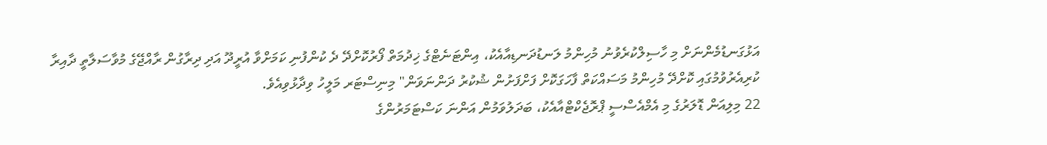އަޅުގަނޑުމެންނަށް މި ހާސިލްކުރެވުނު މުހިންމު ލަނޑުދަނޑިއާއެކު، އިންޓަނެޓްގެ ޚިދުމަތް ފޯރުކޮށްދޭ ދެ ކުންފުނި ކަމަށްވާ އުރީދޫ އަދި ދިރާގުން ރާއްޖޭގެ މުވާސަލާތީ ދާއިރާ ކުރިއެރުވުމުގައި ކޮށްދޭ މުހިންމު މަސައްކަތް ފާހަގަކޮށް ފަށްފަށުން ޝުކުރު ދަންނަވަން" މިނިސްޓަރ މަލީހު ވިދާޅުވިއެވެ.
22 މިލިއަން ޑޮލަރުގެ މި އެމްއެސްސީ ޕްރޮޖެކްޓްއާއެކު، ބަދަލުވަމުން އަންނަ ކަސްޓަމަރުންގެ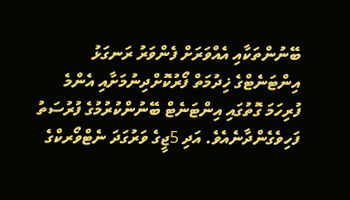ބޭނުންތަކާއި އެއްވަރަށް ފެންވަރު ރަނގަޅު އިންޓަނެޓްގެ ޚިދުމަތް ފޯރުކޮށްދިނުމަށާއި އެންމެ ފުރިހަމަ ގޮތުގައި އިންޓަނެޓް ބޭނުންކުރުމުގެ ފުރުސަތު ފަހިވެގެންދާނެއެވެ. އަދި 5ޖީގެ ވަރުގަދަ ނެޓްވޯރކްގެ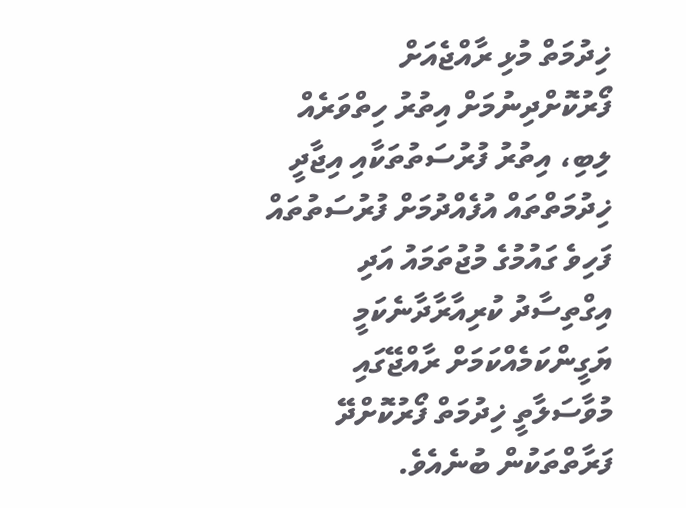ޚިދުމަތް މުޅި ރާއްޖެއަށް ފޯރުކޮށްދިނުމަށް އިތުރު ހިތްވަރެއް ލިބި، އިތުރު ފުރުސަތުތަކާއި އިޖާދީ ޚިދުމަތްތައް އުފެއްދުމަށް ފުރުސަތުތައް ފަހިވެ ގައުމުގެ މުޖުތަމައު އަދި އިގްތިސާދު ކުރިއާރާދާނެކަމީ ޔަގީންކަމެއްކަމަށް ރާއްޖޭގައި މުވާސަލާތީ ޚިދުމަތް ފޯރުކޮށްދޭ ފަރާތްތަކުން ބުނެއެވެ.